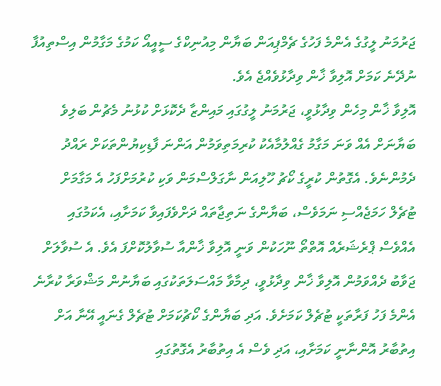ޖަރުމަނު ލީގުގެ އެންމެ ފަހުގެ ޗެމްޕިއަން ބަޔާން މިއުނިކްގެ ސީއީއޯ ކަމުގެ މަގާމުން އިސްތިއުފާ ނުދޭނެ ކަމަށް އޮލިވާ ޚާން ވިދާޅުވެއްޖެ އެވެ.
އޮލިވާ ޚާން މިހެން ވިދާޅުވީ، ޖަރުމަނު ލީގުގައި މައިންޒާ ދެކޮޅަށް ކުޅުނު މެޗުން ބަލިވެ ބަޔާނަށް އެއް ވަނަ މަގާމު ގެއްލުމާއެކު ކުރިމަތިވަމުން އަންނަ ފާޑިކިޔުންތަކަށް ރައްދު ދެމުންނެވެ. އެގޮތުން ކުރީގެ ކޯޗު ހޫލިއަން ނާގަލްސްމަން ވަކި ކުރުމަށްފަހު އެ މަގާމަށް ޓުޗެލް ހަމަޖެއްސި ނަމަވެސް، ބަޔާންގެ ނަތިޖާތައް ދަށްވެފައިވާ ކަމަށާއި، އެކަމުގައި އެއްވެސް ޕްރެޝަރެއް އޮތްތޯ ނޫހަކުން ވަނީ އޮލިވާ ޚާންއާ ސުވާލުކޮށްފަ އެވެ. އެ ސުވާލަށް ޖަވާބު ދެއްވަމުން އޮލިވާ ޚާން ވިދާޅުވީ، ދިމާވާ މައްސަލަތަކުގައި ބަޔާނުން މަޝްވަރާ ކުރާނެ އެންމެ ފަހު ފަރާތަކީ ޓުޗެލް ކަމަށެވެ. އަދި ބަޔާންގެ ކޯޗުކަމަށް ޓުޗެލް ގެނައީ އޭނާ އަށް އިތުބާރު އޮންނާނީ ކަމަށާއި، އަދި ވެސް އެ އިތުބާރު އެގޮތުގައި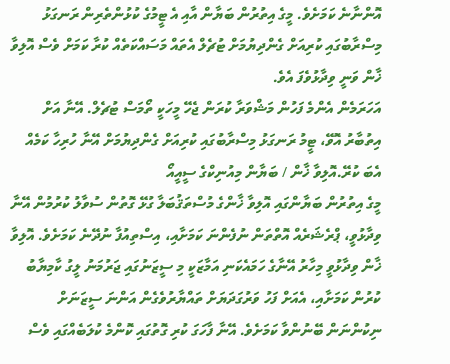އޮންނާނެ ކަމަށެވެ. މީގެ އިތުރުން ބަޔާން އާއި އެ ޓީމުގެ ކުޅުންތެރިން ރަނގަޅު މިސްރާބުގައި ކުރިއަށް ގެންދިޔުމަށް ޓުޗެލް އެތައް މަސައްކަތެއް ކުރާ ކަމަށް ވެސް އޮލިވާ ޚާން ވަނީ ވިދާޅުވެފަ އެވެ.
އަހަރަމެން އެންމެ ފަހުން މަޝްވަރާ ކުރަން ޖެހޭ މީހަކީ ތޯމަސް ޓުޗެލް. އޭނާ އަށް އިތުބާރު އޮވޭ، ޓީމު ރަނގަޅު މިސްރާބުގައި ކުރިއަށް ގެންދިޔުމަށް އޭނާ ހުރިހާ ކަމެއް އެބަ ކުރޭ.އޮލިވާ ޚާން / ބަޔާން މިއުނިކްގެ ސީއީއޯ
މީގެ އިތުރުން ބަޔާންގައި އޮލިވާ ޚާންގެ މުސްތަޤުބަލާ ގުޅޭ ގޮތުން ސުވާލު ކުރުމުން އޭނާ ވިދާޅުވީ، ޕްރެޝަރެއް އޮތްތަން ނުފެންނަ ކަމަށާއި، އިސްތިއުފާ ނުދޭނެ ކަމަށެވެ. އޮލިވާ ޚާން ވިދާޅުވީ މިހާރު އޭނާގެ ހަމައެކަނި އަމާޒަކީ މި ސީޒަނުގައި ޖަރުމަނު ލީގު ކާމިޔާބު ކުރުން ކަމަށާއި، އެއަށް ފަހު ވަރުގަދަޔަށް ތައްޔާރުވެގެން އަންނަ ސީޒަނަށް ނިކުންނަން ބޭނުންވާ ކަމަށެވެ. އޭނާ ފާހަގަ ކުރި ގޮތުގައި ކޮންމެ ކުލަބެއްގައި ވެސް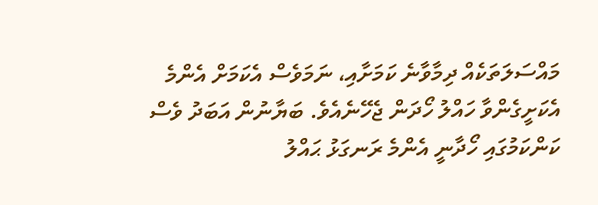މައްސަލަތަކެއް ދިމާވާނެ ކަމަށާއި، ނަމަވެސް އެކަމަށް އެންމެ އެކަށީގެންވާ ހައްލު ހޯދަން ޖެހޭނެއެވެ. ބަޔާނުން އަބަދު ވެސް ކަންކަމުގައި ހޯދާނީ އެންމެ ރަނގަޅު ޙައްލު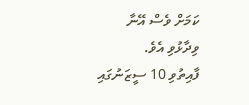ކަމަށް ވެސް އޭނާ ވިދާޅުވި އެވެ.
ފާއިތުވި 10 ސީޒަނުގައި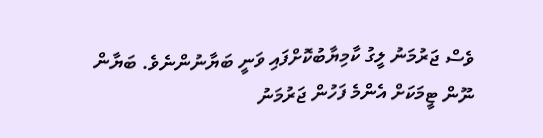ވެސް ޖަރުމަނު ލީގު ކާމިޔާބުކޮށްފައި ވަނީ ބަޔާނުންނެވެ. ބަޔާން ނޫން ޓީމަކަށް އެންމެ ފަހުން ޖަރުމަނު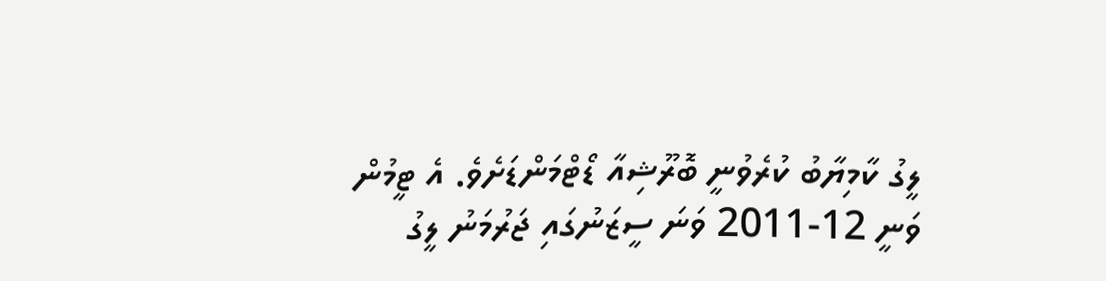ލީގު ކާމިޔާބު ކުރެވުނީ ބޮރޫޝިއާ ޑޯޓްމަންޑަށެވެ. އެ ޓީމުން ވަނީ 12-2011 ވަނަ ސީޒަނުގައި ޖަރުމަނު ލީގު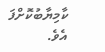ކާމިޔާބުކޮށްފަ އެވެ.